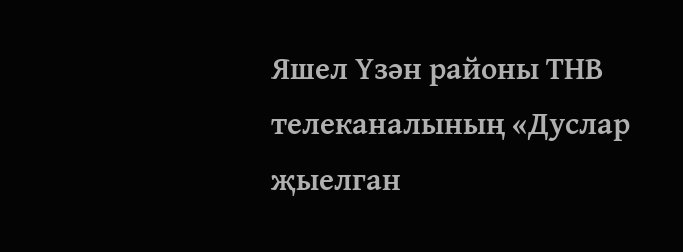Яшел Үзән районы ТНВ телеканалының «Дуслар җыелган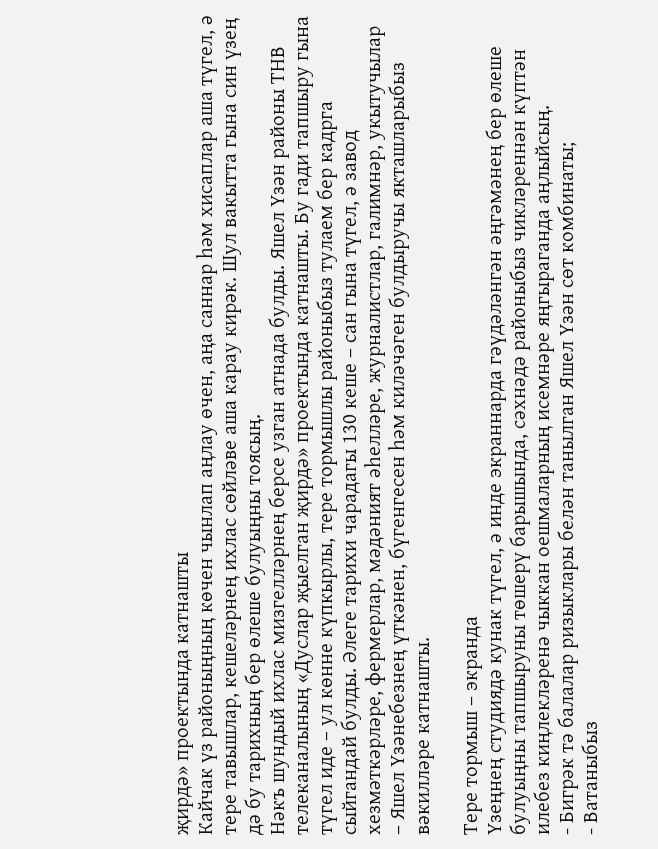җирдә» проектында катнашты
Кайчак үз районыңның көчен чынлап аңлау өчен, аңа саннар һәм хисаплар аша түгел, ә тере тавышлар, кешеләрнең ихлас сөйләве аша карау кирәк. Шул вакытта гына син үзең дә бу тарихның бер өлеше булуыңны тоясың.
Нәкъ шундый ихлас мизгелләрнең берсе узган атнада булды. Яшел Үзән районы ТНВ телеканалының «Дуслар җыелган җирдә» проектында катнашты. Бу гади тапшыру гына түгел иде – ул көнне күпкырлы, тере тормышлы районыбыз тулаем бер кадрга сыйгандай булды. Әлеге тарихи чарадагы 130 кеше – сан гына түгел, ә завод хезмәткәрләре, фермерлар, мәдәният әһелләре, журналистлар, галимнәр, укытучылар – Яшел Үзәнебезнең үткәнен, бүгенгесен һәм киләчәген булдыручы якташларыбыз вәкилләре катнашты.

Тере тормыш – экранда
Үзеңнең студиядә кунак түгел, ә инде экраннарда гәүдәләнгән әңгәмәнең бер өлеше булуыңны тапшыруны төшерү барышында, сәхнәдә районыбыз чикләреннән күптән илебез киңлекләренә чыккан оешмаларның исемнәре яңгыраганда аңлыйсың.
- Бигрәк тә балалар ризыклары белән танылган Яшел Үзән сөт комбинаты;
- Ватаныбыз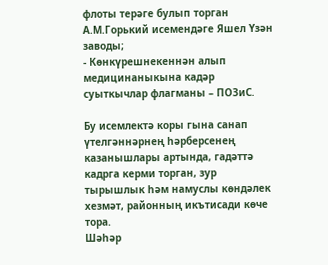флоты терәге булып торган А.М.Горький исемендәге Яшел Үзән заводы;
- Көнкүрешнекеннән алып медицинаныкына кадәр суыткычлар флагманы – ПОЗиС.

Бу исемлектә коры гына санап үтелгәннәрнең һәрберсенең казанышлары артында, гадәттә кадрга керми торган, зур тырышлык һәм намуслы көндәлек хезмәт, районның икътисади көче тора.
Шәһәр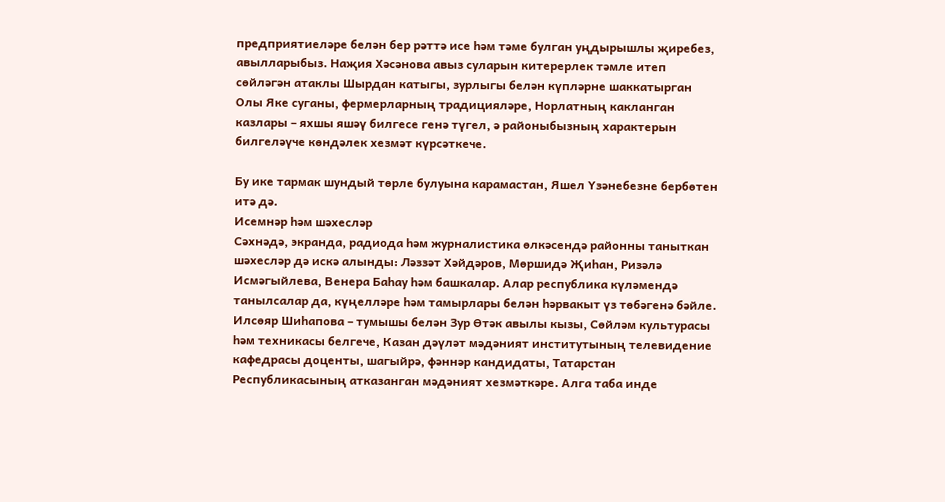предприятиеләре белән бер рәттә исе һәм тәме булган уңдырышлы җиребез, авылларыбыз. Наҗия Хәсәнова авыз суларын китерерлек тәмле итеп сөйләгән атаклы Шырдан катыгы, зурлыгы белән күпләрне шаккатырган Олы Яке суганы, фермерларның традицияләре, Норлатның какланган казлары – яхшы яшәү билгесе генә түгел, ә районыбызның характерын билгеләүче көндәлек хезмәт күрсәткече.

Бу ике тармак шундый төрле булуына карамастан, Яшел Үзәнебезне бербөтен итә дә.
Исемнәр һәм шәхесләр
Сәхнәдә, экранда, радиода һәм журналистика өлкәсендә районны таныткан шәхесләр дә искә алынды: Ләззәт Хәйдәров, Мөршидә Җиһан, Ризәлә Исмәгыйлева, Венера Баһау һәм башкалар. Алар республика күләмендә танылсалар да, күңелләре һәм тамырлары белән һәрвакыт үз төбәгенә бәйле.
Илсөяр Шиһапова – тумышы белән Зур Өтәк авылы кызы, Сөйләм культурасы һәм техникасы белгече, Казан дәүләт мәдәният институтының телевидение кафедрасы доценты, шагыйрә, фәннәр кандидаты, Татарстан Республикасының атказанган мәдәният хезмәткәре. Алга таба инде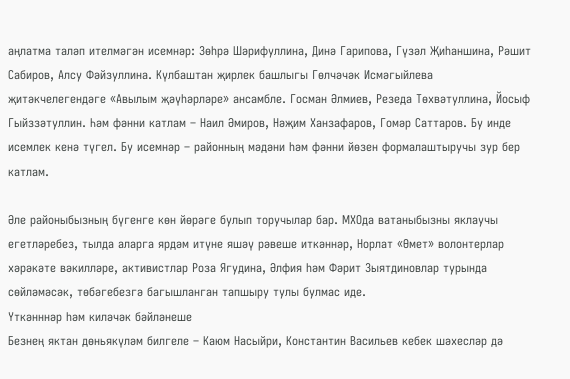аңлатма таләп ителмәгән исемнәр: Зөһрә Шәрифуллина, Динә Гарипова, Гүзәл Җиһаншина, Рәшит Сабиров, Алсу Фәйзуллина. Күлбаштан җирлек башлыгы Гөлчәчәк Исмәгыйлева җитәкчелегендәге «Авылым җәүһәрләре» ансамбле. Госман Әлмиев, Резеда Төхвәтуллина, Йосыф Гыйззәтуллин. Һәм фәнни катлам – Наил Әмиров, Нәҗим Ханзафаров, Гомәр Саттаров. Бу инде исемлек кенә түгел. Бу исемнәр – районның мәдәни һәм фәнни йөзен формалаштыручы зур бер катлам.

Әле районыбызның бүгенге көн йөрәге булып торучылар бар. МХОда ватаныбызны яклаучы егетләребез, тылда аларга ярдәм итүне яшәү рәвеше иткәннәр, Норлат «Өмет» волонтерлар хәрәкәте вәкилләре, активистлар Роза Ягудина, Әлфия һәм Фәрит Зыятдиновлар турында сөйләмәсәк, төбәгебезгә багышланган тапшыру тулы булмас иде.
Үткәнннәр һәм киләчәк бәйләнеше
Безнең яктан дөньякүләм билгеле – Каюм Насыйри, Константин Васильев кебек шәхесләр дә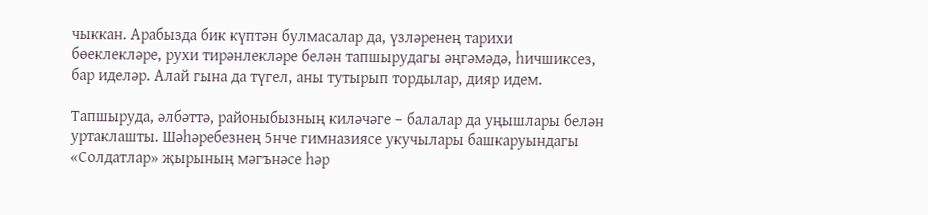чыккан. Арабызда бик күптән булмасалар да, үзләренең тарихи бөеклекләре, рухи тирәнлекләре белән тапшырудагы әңгәмәдә, һичшиксез, бар иделәр. Алай гына да түгел, аны тутырып тордылар, дияр идем.

Тапшыруда, әлбәттә, районыбызның киләчәге – балалар да уңышлары белән уртаклашты. Шәһәребезнең 5нче гимназиясе укучылары башкаруындагы «Солдатлар» җырының мәгънәсе һәр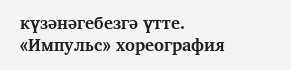күзәнәгебезгә үтте. «Импульс» хореография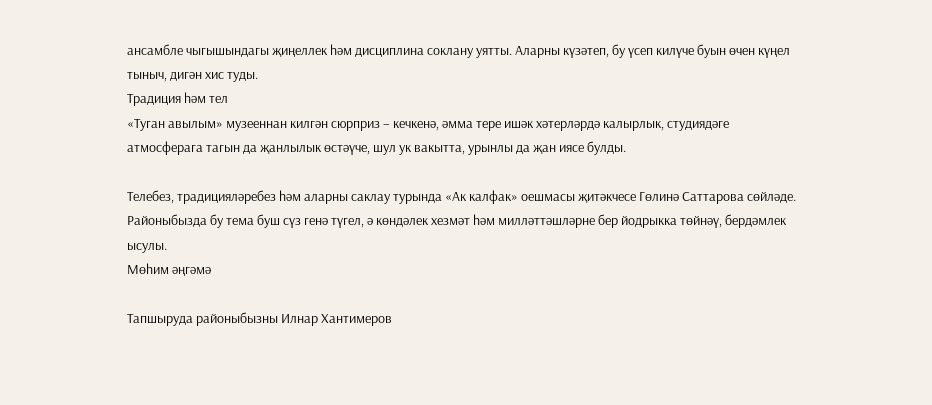ансамбле чыгышындагы җиңеллек һәм дисциплина соклану уятты. Аларны күзәтеп, бу үсеп килүче буын өчен күңел тыныч, дигән хис туды.
Традиция һәм тел
«Туган авылым» музееннан килгән сюрприз – кечкенә, әмма тере ишәк хәтерләрдә калырлык, студиядәге атмосферага тагын да җанлылык өстәүче, шул ук вакытта, урынлы да җан иясе булды.

Телебез, традицияләребез һәм аларны саклау турында «Ак калфак» оешмасы җитәкчесе Гөлинә Саттарова сөйләде. Районыбызда бу тема буш сүз генә түгел, ә көндәлек хезмәт һәм милләттәшләрне бер йодрыкка төйнәү, бердәмлек ысулы.
Мөһим әңгәмә

Тапшыруда районыбызны Илнар Хантимеров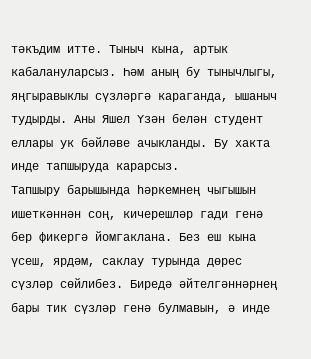тәкъдим итте. Тыныч кына, артык кабалануларсыз. Һәм аның бу тынычлыгы, яңгыравыклы сүзләргә караганда, ышаныч тудырды. Аны Яшел Үзән белән студент еллары ук бәйләве ачыкланды. Бу хакта инде тапшыруда карарсыз.
Тапшыру барышында һәркемнең чыгышын ишеткәннән соң, кичерешләр гади генә бер фикергә йомгаклана. Без еш кына үсеш, ярдәм, саклау турында дөрес сүзләр сөйлибез. Биредә әйтелгәннәрнең бары тик сүзләр генә булмавын, ә инде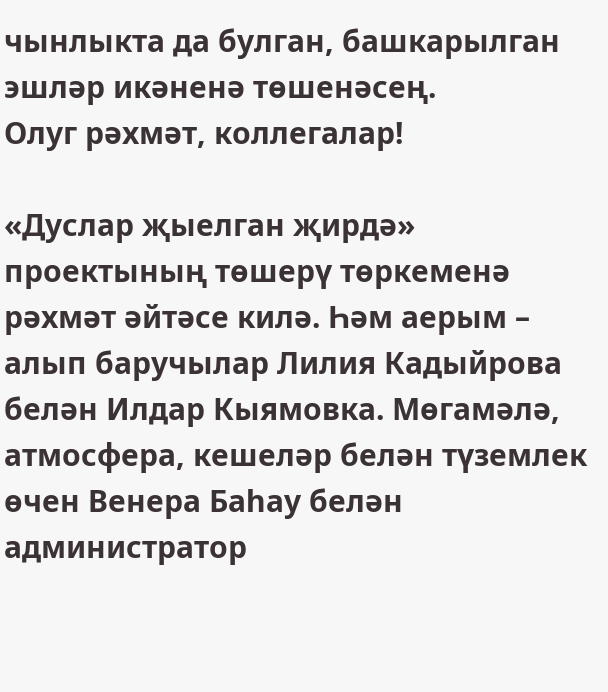чынлыкта да булган, башкарылган эшләр икәненә төшенәсең.
Олуг рәхмәт, коллегалар!

«Дуслар җыелган җирдә» проектының төшерү төркеменә рәхмәт әйтәсе килә. Һәм аерым – алып баручылар Лилия Кадыйрова белән Илдар Кыямовка. Мөгамәлә, атмосфера, кешеләр белән түземлек өчен Венера Баһау белән администратор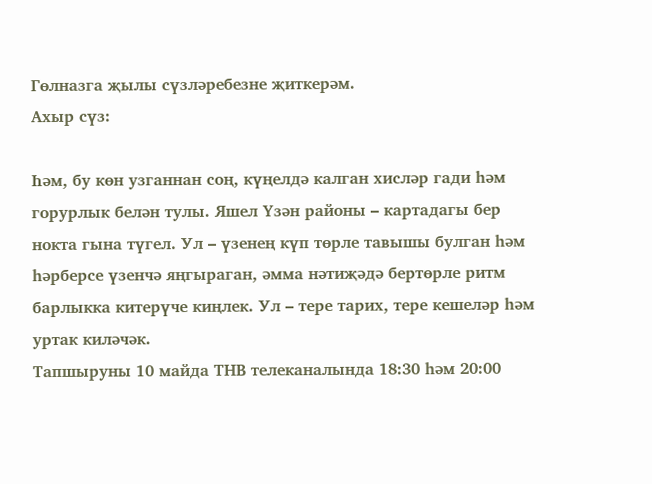Гөлназга җылы сүзләребезне җиткерәм.
Ахыр сүз:

Һәм, бу көн узганнан соң, күңелдә калган хисләр гади һәм горурлык белән тулы. Яшел Үзән районы – картадагы бер нокта гына түгел. Ул – үзенең күп төрле тавышы булган һәм һәрберсе үзенчә яңгыраган, әмма нәтиҗәдә бертөрле ритм барлыкка китерүче киңлек. Ул – тере тарих, тере кешеләр һәм уртак киләчәк.
Тапшыруны 10 майда ТНВ телеканалында 18:30 һәм 20:00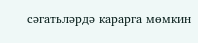сәгатьләрдә карарга мөмкин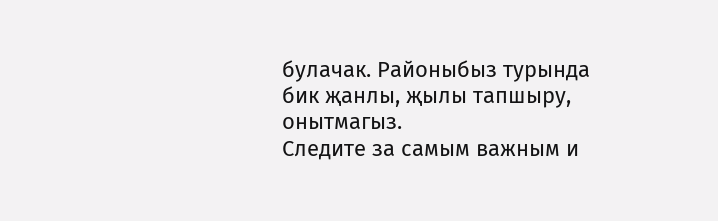булачак. Районыбыз турында бик җанлы, җылы тапшыру, онытмагыз.
Следите за самым важным и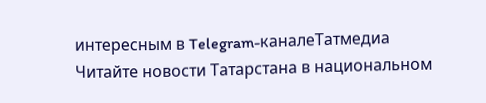интересным в Telegram-каналеТатмедиа
Читайте новости Татарстана в национальном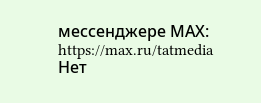мессенджере MАХ: https://max.ru/tatmedia
Нет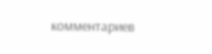комментариев